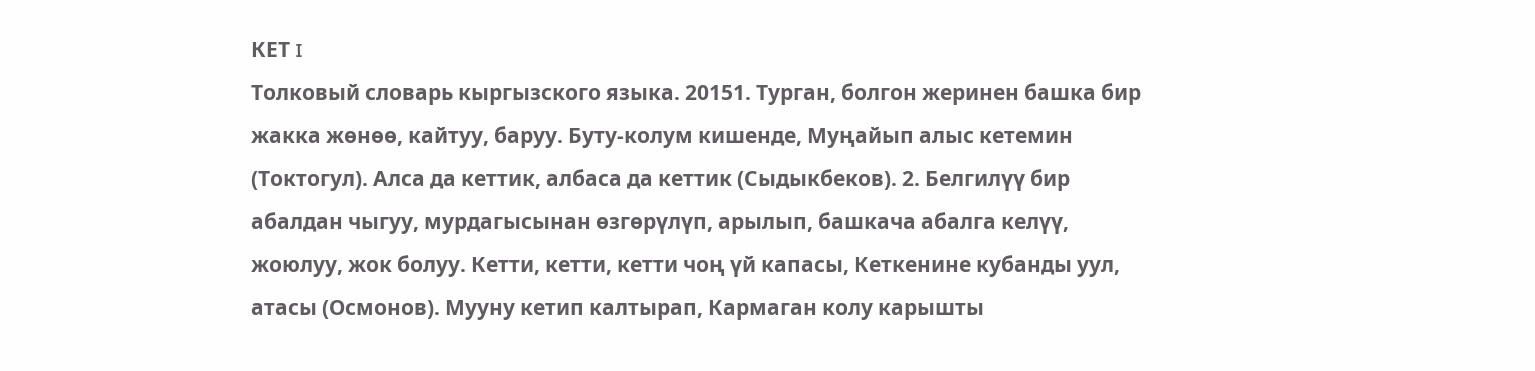КЕТ I
Толковый словарь кыргызского языка. 20151. Турган, болгон жеринен башка бир жакка жөнөө, кайтуу, баруу. Буту-колум кишенде, Муңайып алыс кетемин (Токтогул). Алса да кеттик, албаса да кеттик (Сыдыкбеков). 2. Белгилүү бир абалдан чыгуу, мурдагысынан өзгөрүлүп, арылып, башкача абалга келүү, жоюлуу, жок болуу. Кетти, кетти, кетти чоң үй капасы, Кеткенине кубанды уул, атасы (Осмонов). Мууну кетип калтырап, Кармаган колу карышты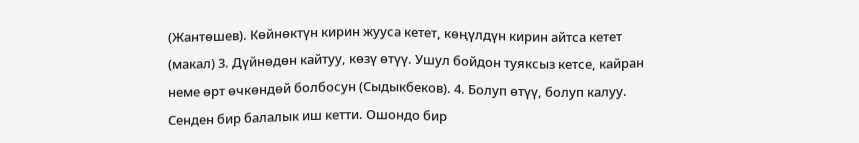(Жантөшев). Көйнөктүн кирин жууса кетет, көңүлдүн кирин айтса кетет (макал) 3. Дүйнөдөн кайтуу, көзү өтүү. Ушул бойдон туяксыз кетсе, кайран неме өрт өчкөндөй болбосун (Сыдыкбеков). 4. Болуп өтүү, болуп калуу. Сенден бир балалык иш кетти. Ошондо бир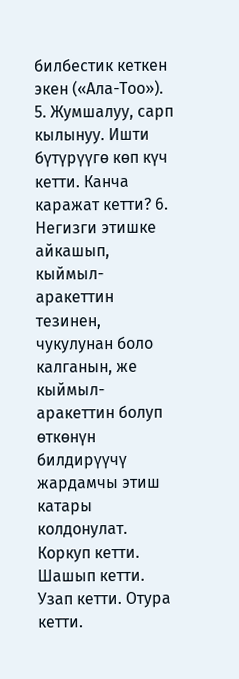билбестик кеткен экен («Ала-Тоо»). 5. Жумшалуу, сарп кылынуу. Ишти бүтүрүүгө көп күч кетти. Канча каражат кетти? 6. Негизги этишке айкашып, кыймыл-аракеттин тезинен, чукулунан боло калганын, же кыймыл-аракеттин болуп өткөнүн билдирүүчү жардамчы этиш катары колдонулат. Коркуп кетти. Шашып кетти. Узап кетти. Отура кетти.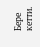Бере кетти.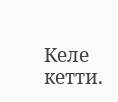Келе кетти.